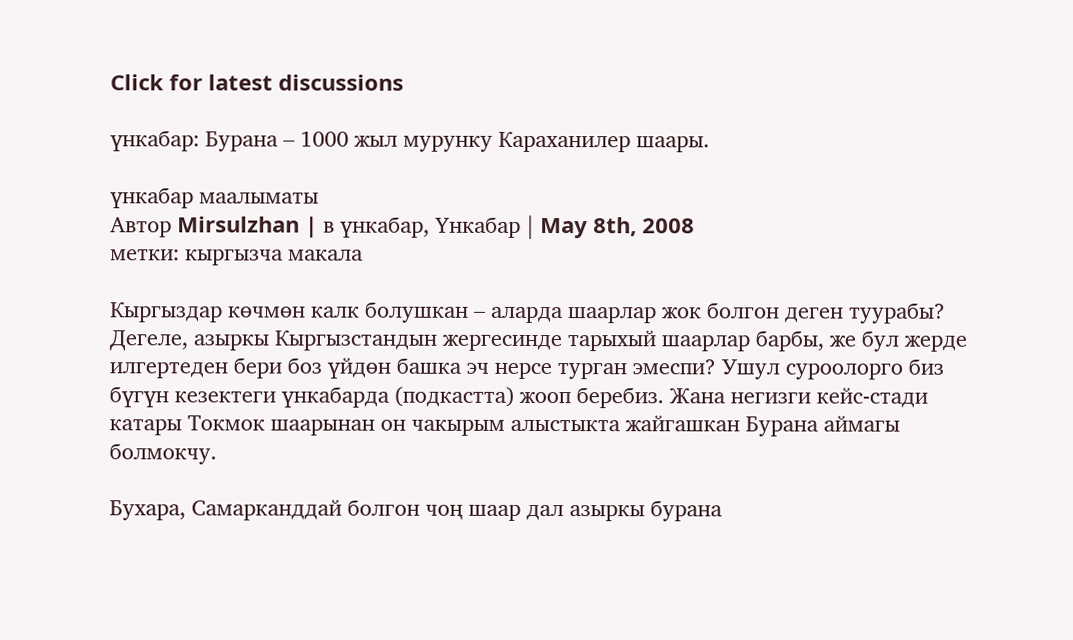Click for latest discussions

үнкабар: Бурана – 1000 жыл мурунку Караханилер шаары.

үнкабар маалыматы
Автор Mirsulzhan | в үнкабар, Үнкабар | May 8th, 2008
метки: кыргызча макала

Кыргыздар көчмөн калк болушкан – аларда шаарлар жок болгон деген туурабы? Дегеле, азыркы Кыргызстандын жергесинде тарыхый шаарлар барбы, же бул жерде илгертеден бери боз үйдөн башка эч нерсе турган эмеспи? Ушул суроолорго биз бүгүн кезектеги үнкабарда (подкастта) жооп беребиз. Жана негизги кейс-стади катары Токмок шаарынан он чакырым алыстыкта жайгашкан Бурана аймагы болмокчу.

Бухара, Самарканддай болгон чоң шаар дал азыркы бурана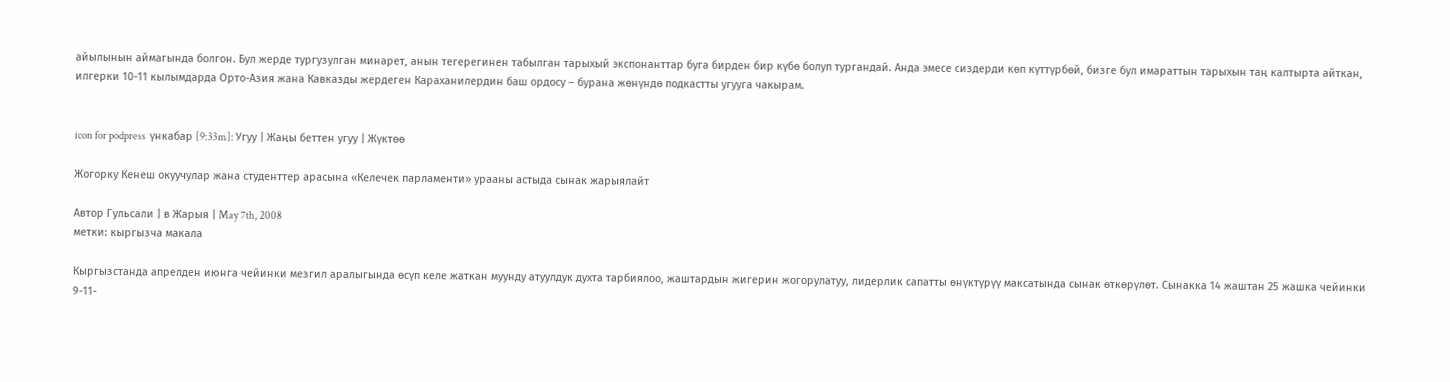айылынын аймагында болгон. Бул жерде тургузулган минарет, анын тегерегинен табылган тарыхый экспонанттар буга бирден бир күбө болуп тургандай. Анда эмесе сиздерди көп күттүрбөй, бизге бул имараттын тарыхын таң калтырта айткан, илгерки 10-11 кылымдарда Орто-Азия жана Кавказды жердеген Караханилердин баш ордосу – бурана жөнүндө подкастты угууга чакырам.


icon for podpress  үнкабар [9:33m]: Угуу | Жаңы беттен угуу | Жүктөө

Жогорку Кенеш окуучулар жана студенттер арасына «Келечек парламенти» урааны астыда сынак жарыялайт

Автор Гульсали | в Жарыя | May 7th, 2008
метки: кыргызча макала

Кыргызстанда апрелден июнга чейинки мезгил аралыгында өсүп келе жаткан муунду атуулдук духта тарбиялоо, жаштардын жигерин жогорулатуу, лидерлик сапатты өнүктүрүү максатында сынак өткөрүлөт. Сынакка 14 жаштан 25 жашка чейинки 9-11-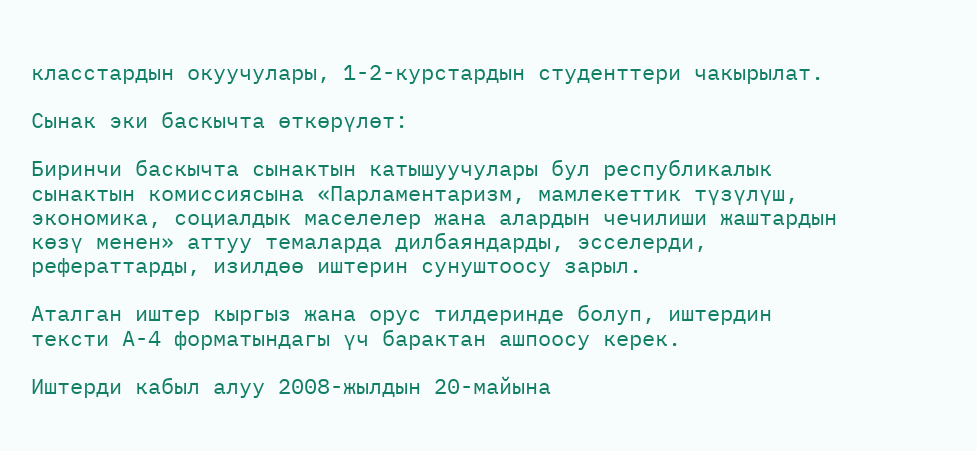класстардын окуучулары, 1-2-курстардын студенттери чакырылат.

Сынак эки баскычта өткөрүлөт:

Биринчи баскычта сынактын катышуучулары бул республикалык сынактын комиссиясына «Парламентаризм, мамлекеттик түзүлүш, экономика, социалдык маселелер жана алардын чечилиши жаштардын көзү менен» аттуу темаларда дилбаяндарды, эсселерди, рефераттарды, изилдөө иштерин сунуштоосу зарыл.

Аталган иштер кыргыз жана орус тилдеринде болуп, иштердин тексти А-4 форматындагы үч барактан ашпоосу керек.

Иштерди кабыл алуу 2008-жылдын 20-майына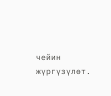чейин жүргүзүлөт.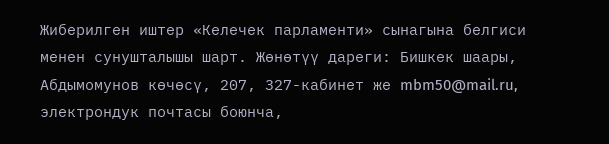Жиберилген иштер «Келечек парламенти» сынагына белгиси менен сунушталышы шарт. Жөнөтүү дареги: Бишкек шаары, Абдымомунов көчөсү, 207, 327-кабинет же mbm50@mail.ru, электрондук почтасы боюнча,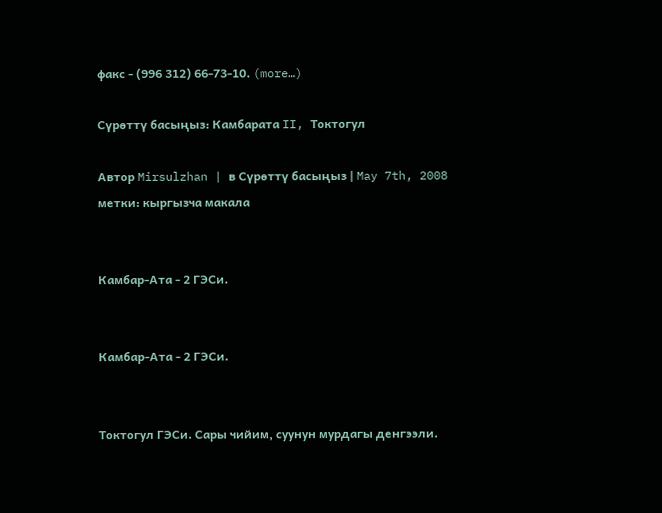факс - (996 312) 66-73-10. (more…)

Сүрөттү басыңыз: Камбарата II, Токтогул

Автор Mirsulzhan | в Сүрөттү басыңыз | May 7th, 2008
метки: кыргызча макала


Камбар-Ата - 2 ГЭСи.


Камбар-Ата - 2 ГЭСи.


Токтогул ГЭСи. Сары чийим, суунун мурдагы денгээли.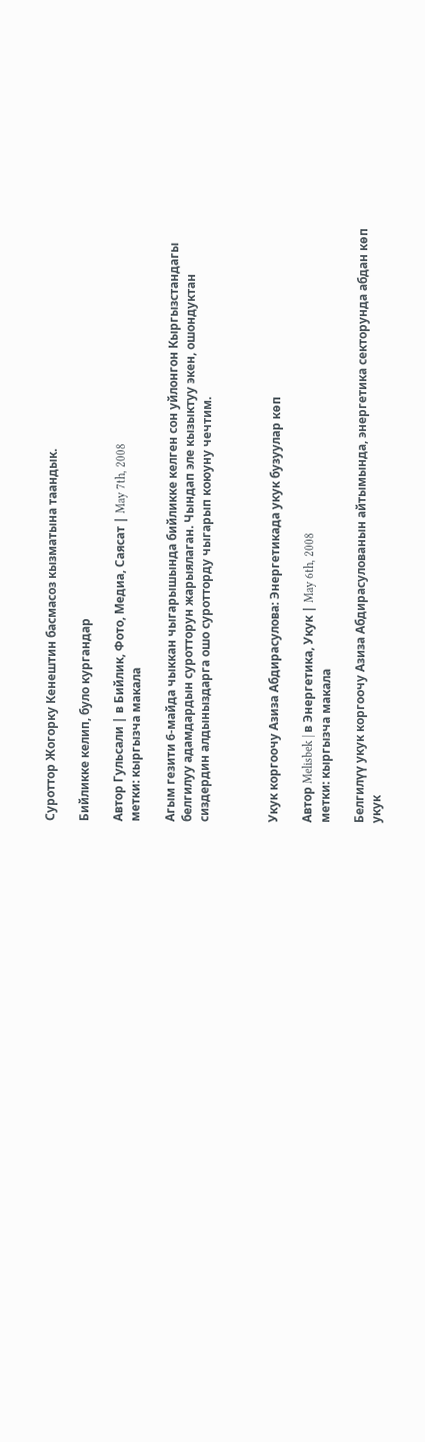Суроттор Жогорку Кенештин басмасоз кызматына таандык.

Бийликке келип, було кургандар

Автор Гульсали | в Бийлик, Фото, Медиа, Саясат | May 7th, 2008
метки: кыргызча макала

Агым гезити 6-майда чыккан чыгарышында бийликке келген сон уйлонгон Кыргызстандагы белгилуу адамдардын суротторун жарыялаган. Чындап эле кызыктуу экен, ошондуктан сиздердин алдыныздарга ошо суротторду чыгарып коюуну чечтим.



Укук коргоочу Азиза Абдирасулова: Энергетикада укук бузуулар көп

Автор Melisbek | в Энергетика, Укук | May 6th, 2008
метки: кыргызча макала

Белгилүү укук коргоочу Азиза Абдирасулованын айтымында, энергетика секторунда абдан көп укук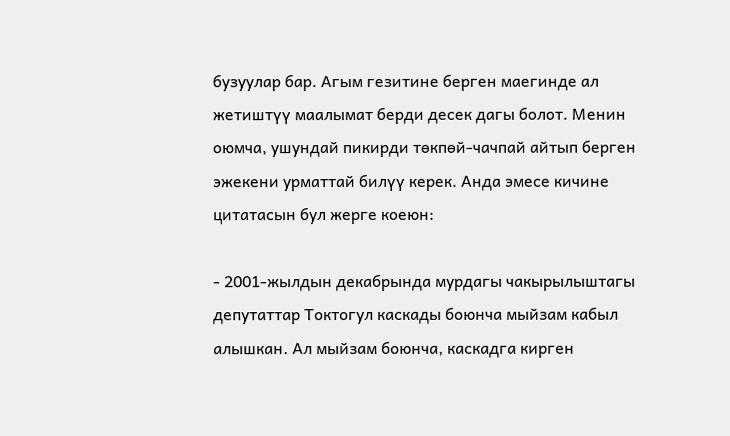бузуулар бар. Агым гезитине берген маегинде ал жетиштүү маалымат берди десек дагы болот. Менин оюмча, ушундай пикирди төкпөй-чачпай айтып берген эжекени урматтай билүү керек. Анда эмесе кичине цитатасын бул жерге коеюн:

- 2001-жылдын декабрында мурдагы чакырылыштагы депутаттар Токтогул каскады боюнча мыйзам кабыл алышкан. Ал мыйзам боюнча, каскадга кирген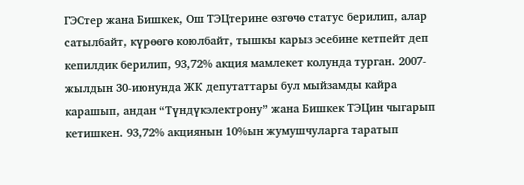ГЭСтер жана Бишкек, Ош ТЭЦтерине өзгөчө статус берилип, алар сатылбайт, күрөөгө коюлбайт, тышкы карыз эсебине кетпейт деп кепилдик берилип, 93,72% акция мамлекет колунда турган. 2007-жылдын 30-июнунда ЖК депутаттары бул мыйзамды кайра карашып, андан “Түндүкэлектрону” жана Бишкек ТЭЦин чыгарып кетишкен. 93,72% акциянын 10%ын жумушчуларга таратып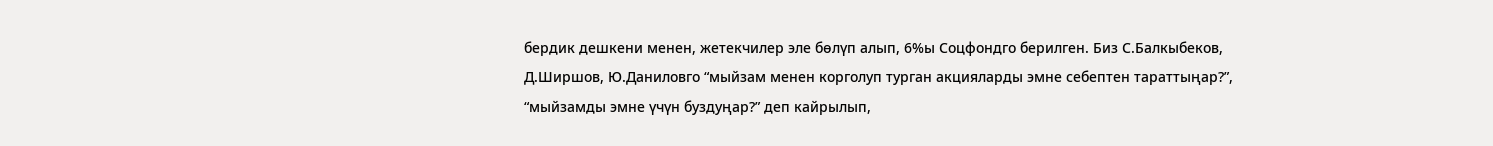бердик дешкени менен, жетекчилер эле бөлүп алып, 6%ы Соцфондго берилген. Биз С.Балкыбеков, Д.Ширшов, Ю.Даниловго “мыйзам менен корголуп турган акцияларды эмне себептен тараттыңар?”, “мыйзамды эмне үчүн буздуңар?” деп кайрылып,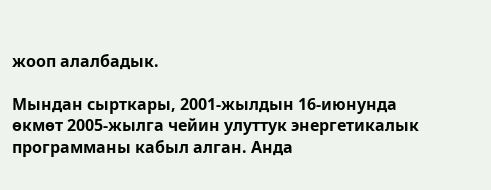жооп алалбадык.

Мындан сырткары, 2001-жылдын 16-июнунда өкмөт 2005-жылга чейин улуттук энергетикалык программаны кабыл алган. Анда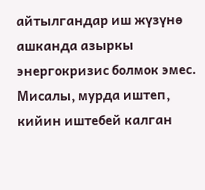айтылгандар иш жүзүнө ашканда азыркы энергокризис болмок эмес. Мисалы, мурда иштеп, кийин иштебей калган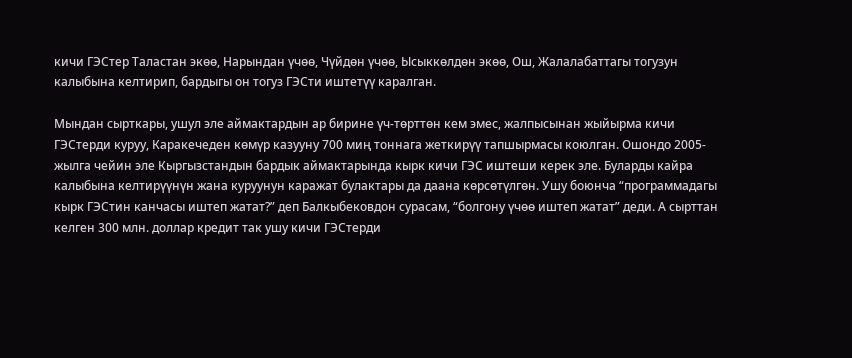кичи ГЭСтер Таластан экөө, Нарындан үчөө, Чүйдөн үчөө, Ысыккөлдөн экөө, Ош, Жалалабаттагы тогузун калыбына келтирип, бардыгы он тогуз ГЭСти иштетүү каралган.

Мындан сырткары, ушул эле аймактардын ар бирине үч-төрттөн кем эмес, жалпысынан жыйырма кичи ГЭСтерди куруу, Каракечеден көмүр казууну 700 миң тоннага жеткирүү тапшырмасы коюлган. Ошондо 2005-жылга чейин эле Кыргызстандын бардык аймактарында кырк кичи ГЭС иштеши керек эле. Буларды кайра калыбына келтирүүнүн жана куруунун каражат булактары да даана көрсөтүлгөн. Ушу боюнча “программадагы кырк ГЭСтин канчасы иштеп жатат?” деп Балкыбековдон сурасам, “болгону үчөө иштеп жатат” деди. А сырттан келген 300 млн. доллар кредит так ушу кичи ГЭСтерди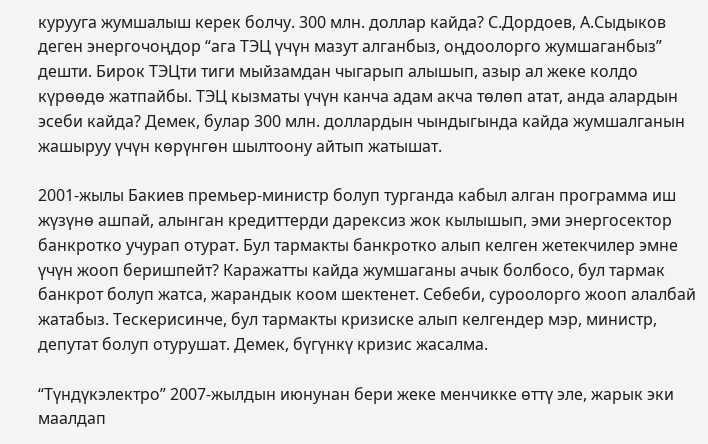курууга жумшалыш керек болчу. 300 млн. доллар кайда? С.Дордоев, А.Сыдыков деген энергочоңдор “ага ТЭЦ үчүн мазут алганбыз, оңдоолорго жумшаганбыз” дешти. Бирок ТЭЦти тиги мыйзамдан чыгарып алышып, азыр ал жеке колдо күрөөдө жатпайбы. ТЭЦ кызматы үчүн канча адам акча төлөп атат, анда алардын эсеби кайда? Демек, булар 300 млн. доллардын чындыгында кайда жумшалганын жашыруу үчүн көрүнгөн шылтоону айтып жатышат.

2001-жылы Бакиев премьер-министр болуп турганда кабыл алган программа иш жүзүнө ашпай, алынган кредиттерди дарексиз жок кылышып, эми энергосектор банкротко учурап отурат. Бул тармакты банкротко алып келген жетекчилер эмне үчүн жооп беришпейт? Каражатты кайда жумшаганы ачык болбосо, бул тармак банкрот болуп жатса, жарандык коом шектенет. Себеби, суроолорго жооп алалбай жатабыз. Тескерисинче, бул тармакты кризиске алып келгендер мэр, министр, депутат болуп отурушат. Демек, бүгүнкү кризис жасалма.

“Түндүкэлектро” 2007-жылдын июнунан бери жеке менчикке өттү эле, жарык эки маалдап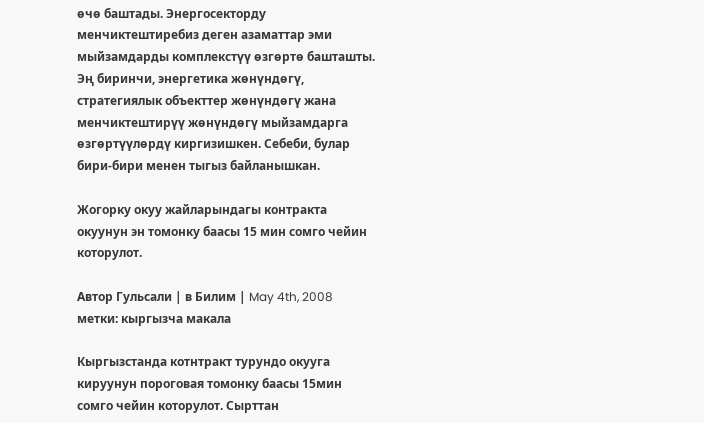өчө баштады. Энергосекторду менчиктештиребиз деген азаматтар эми мыйзамдарды комплекстүү өзгөртө башташты. Эң биринчи, энергетика жөнүндөгү, стратегиялык объекттер жөнүндөгү жана менчиктештирүү жөнүндөгү мыйзамдарга өзгөртүүлөрдү киргизишкен. Себеби, булар бири-бири менен тыгыз байланышкан.

Жогорку окуу жайларындагы контракта окуунун эн томонку баасы 15 мин сомго чейин которулот.

Автор Гульсали | в Билим | May 4th, 2008
метки: кыргызча макала

Кыргызстанда котнтракт турундо окууга кируунун пороговая томонку баасы 15мин сомго чейин которулот. Сырттан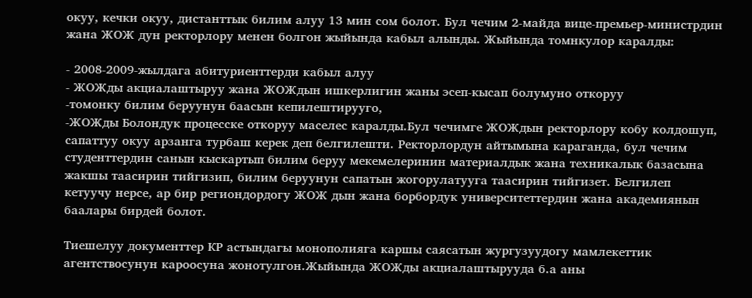окуу, кечки окуу, дистанттык билим алуу 13 мин сом болот. Бул чечим 2-майда вице-премьер-министрдин жана ЖОЖ дун ректорлору менен болгон жыйында кабыл алынды. Жыйында томнкулор каралды:

- 2008-2009-жылдага абитуриенттерди кабыл алуу
- ЖОЖды акциалаштыруу жана ЖОЖдын ишкерлигин жаны эсеп-кысап болумуно откоруу
-томонку билим беруунун баасын кепилештирууго,
-ЖОЖды Болондук процесске откоруу маселес каралды.Бул чечимге ЖОЖдын ректорлору кобу колдошуп, сапаттуу окуу арзанга турбаш керек деп белгилешти. Ректорлордун айтымына караганда, бул чечим студенттердин санын кыскартып билим беруу мекемелеринин материалдык жана техникалык базасына жакшы таасирин тийгизип, билим беруунун сапатын жогорулатууга таасирин тийгизет. Белгилеп кетуучу нерсе, ар бир региондордогу ЖОЖ дын жана борбордук университеттердин жана академиянын баалары бирдей болот.

Тиешелуу документтер КР астындагы монополияга каршы саясатын жургузуудогу мамлекеттик агентствосунун кароосуна жонотулгон.Жыйында ЖОЖды акциалаштырууда б.а аны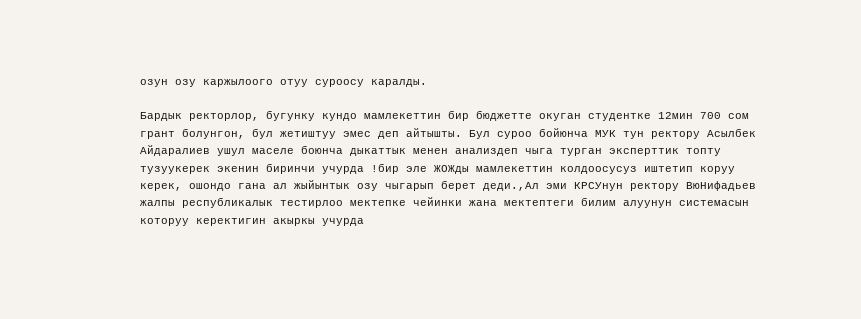озун озу каржылоого отуу суроосу каралды.

Бардык ректорлор, бугунку кундо мамлекеттин бир бюджетте окуган студентке 12мин 700 сом грант болунгон, бул жетиштуу эмес деп айтышты. Бул суроо бойюнча МУК тун ректору Асылбек Айдаралиев ушул маселе боюнча дыкаттык менен анализдеп чыга турган эксперттик топту тузуукерек экенин биринчи учурда !бир эле ЖОЖды мамлекеттин колдоосусуз иштетип коруу керек, ошондо гана ал жыйынтык озу чыгарып берет деди.,Ал эми КРСУнун ректору ВюНифадьев жалпы республикалык тестирлоо мектепке чейинки жана мектептеги билим алуунун системасын которуу керектигин акыркы учурда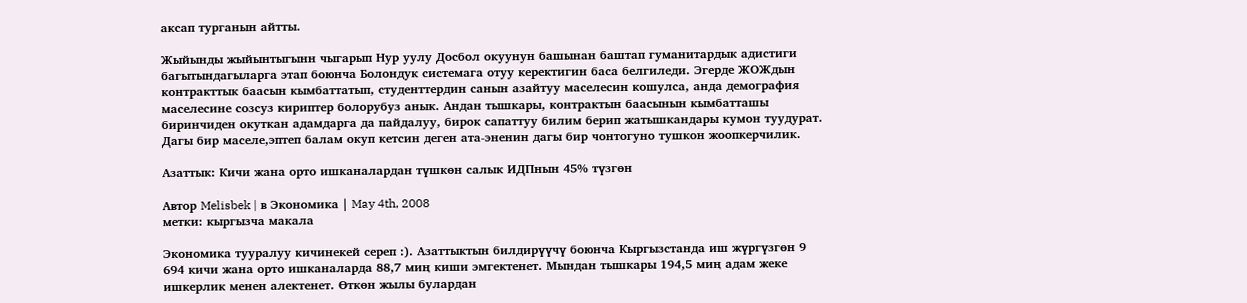аксап турганын айтты.

Жыйынды жыйынтыгынн чыгарып Нур уулу Досбол окуунун башынан баштап гуманитардык адистиги багытындагыларга этап боюнча Болондук системага отуу керектигин баса белгиледи. Эгерде ЖОЖдын контракттык баасын кымбаттатып, студенттердин санын азайтуу маселесин кошулса, анда демография маселесине созсуз кириптер болорубуз анык. Андан тышкары, контрактын баасынын кымбатташы биринчиден окуткан адамдарга да пайдалуу, бирок сапаттуу билим берип жатышкандары кумон туудурат. Дагы бир маселе,эптеп балам окуп кетсин деген ата-эненин дагы бир чонтогуно тушкон жоопкерчилик.

Азаттык: Кичи жана орто ишканалардан түшкөн салык ИДПнын 45% түзгөн

Автор Melisbek | в Экономика | May 4th, 2008
метки: кыргызча макала

Экономика тууралуу кичинекей сереп :). Азаттыктын билдирүүчү боюнча Кыргызстанда иш жүргүзгөн 9 694 кичи жана орто ишканаларда 88,7 миң киши эмгектенет. Мындан тышкары 194,5 миң адам жеке ишкерлик менен алектенет. Өткөн жылы булардан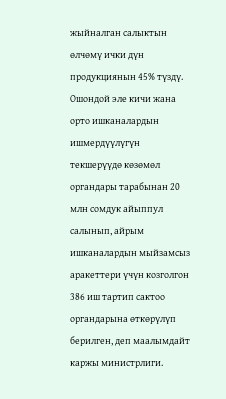жыйналган салыктын өлчөмү ички дүн продукциянын 45% түздү. Ошондой эле кичи жана орто ишканалардын ишмердүүлүгүн текшерүүдө көзөмөл органдары тарабынан 20 млн сомдук айыппул салынып, айрым ишканалардын мыйзамсыз аракеттери үчүн козголгон 386 иш тартип сактоо органдарына өткөрүлүп берилген, деп маалымдайт каржы министрлиги.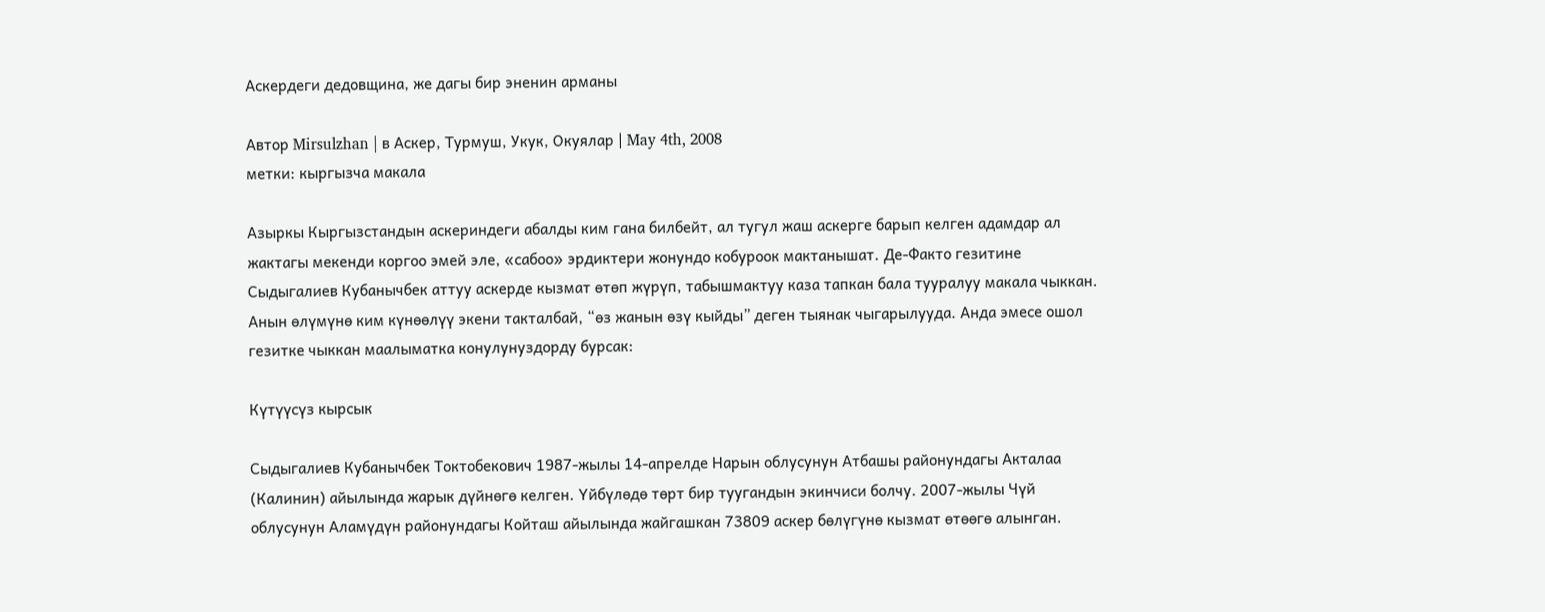Аскердеги дедовщина, же дагы бир эненин арманы

Автор Mirsulzhan | в Аскер, Турмуш, Укук, Окуялар | May 4th, 2008
метки: кыргызча макала

Азыркы Кыргызстандын аскериндеги абалды ким гана билбейт, ал тугул жаш аскерге барып келген адамдар ал жактагы мекенди коргоо эмей эле, «сабоо» эрдиктери жонундо кобуроок мактанышат. Де-Факто гезитине Сыдыгалиев Кубанычбек аттуу аскерде кызмат өтөп жүрүп, табышмактуу каза тапкан бала тууралуу макала чыккан. Анын өлүмүнө ким күнөөлүү экени такталбай, “өз жанын өзү кыйды” деген тыянак чыгарылууда. Анда эмесе ошол гезитке чыккан маалыматка конулунуздорду бурсак:

Күтүүсүз кырсык

Сыдыгалиев Кубанычбек Токтобекович 1987-жылы 14-апрелде Нарын облусунун Атбашы районундагы Акталаа (Калинин) айылында жарык дүйнөгө келген. Үйбүлөдө төрт бир туугандын экинчиси болчу. 2007-жылы Чүй облусунун Аламүдүн районундагы Койташ айылында жайгашкан 73809 аскер бөлүгүнө кызмат өтөөгө алынган.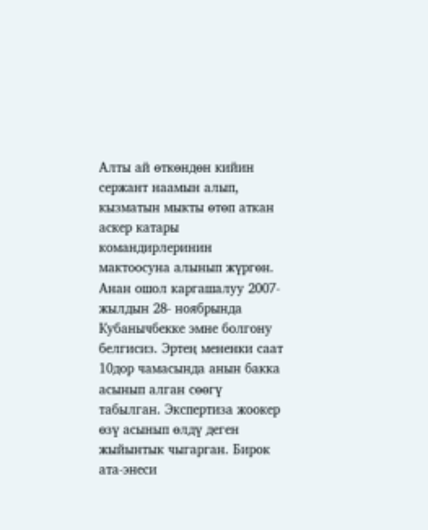Алты ай өткөндөн кийин сержант наамын алып, кызматын мыкты өтөп аткан аскер катары командирлеринин мактоосуна алынып жүргөн. Анан ошол каргашалуу 2007- жылдын 28- ноябрында Кубанычбекке эмне болгону белгисиз. Эртең мененки саат 10дор чамасында анын бакка асынып алган сөөгү табылган. Экспертиза жоокер өзү асынып өлдү деген жыйынтык чыгарган. Бирок ата-энеси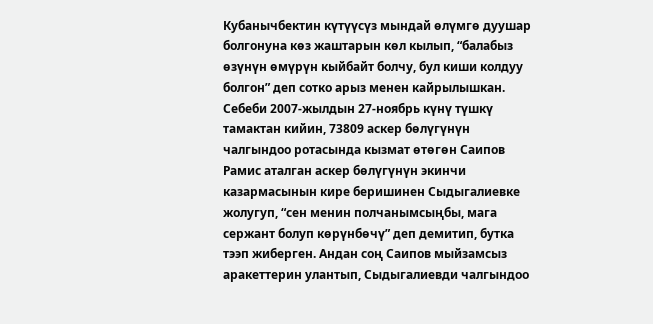Кубанычбектин күтүүсүз мындай өлүмгө дуушар болгонуна көз жаштарын көл кылып, “балабыз өзүнүн өмүрүн кыйбайт болчу, бул киши колдуу болгон” деп сотко арыз менен кайрылышкан. Себеби 2007-жылдын 27-ноябрь күнү түшкү тамактан кийин, 73809 аскер бөлүгүнүн чалгындоо ротасында кызмат өтөгөн Саипов Рамис аталган аскер бөлүгүнүн экинчи казармасынын кире беришинен Сыдыгалиевке жолугуп, “сен менин полчанымсыңбы, мага сержант болуп көрүнбөчү” деп демитип, бутка тээп жиберген. Андан соң Саипов мыйзамсыз аракеттерин улантып, Сыдыгалиевди чалгындоо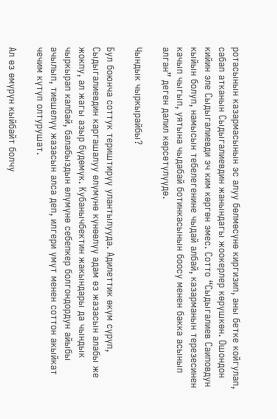ротасынын казармасынын эс алуу бөлмөсүнө киргизип, аны бетке койгулап, сабап атканын Сыдыгалиевдин жанындагы жоокерлер көрүшкөн. Ошондон кийин эле Сыдыгалиевди эч ким көргөн эмес. Сотто “Сыдыгалиев Саиповдун кыйын болуп, намысын тебелегенине чыдай албай, казарманын терезесинен качып чыгып, уятына чыдабай ботинкасынын боосу менен бакка асынып алган” деген далил көрсөтүлүүдө.

Чындык чыркырайбы?

Бул боюнча соттук териштирүү улантылууда. Адилеттик өкүм сүрүп, Сыдыгалиевдин каргашалуу өлүмүнө күнөөлүү адам өз жазасын алабы же жокпу, ал жагы азыр бүдөмүк. Кубанычбектин жакындары да чындык чыркырап калбай, балабыздын өлүмүнө себепкер болгондордун айыбы ачылып, тиешелүү жазасын алса деп, илгери үмүт менен соттон акыйкат чечим күтүп олтурушат.

Ал өз өмүрүн кыйбайт болчу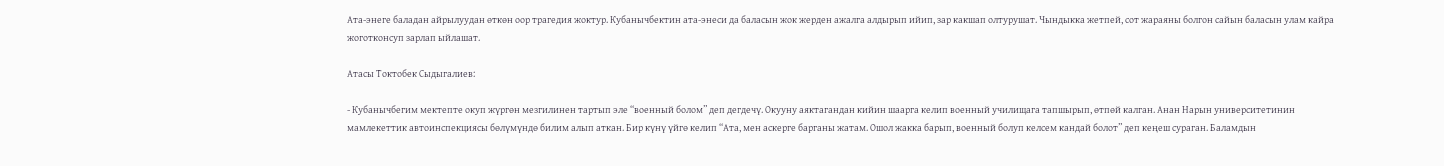Ата-энеге баладан айрылуудан өткөн оор трагедия жоктур. Кубанычбектин ата-энеси да баласын жок жерден ажалга алдырып ийип, зар какшап олтурушат. Чындыкка жетпей, сот жараяны болгон сайын баласын улам кайра жоготконсуп зарлап ыйлашат.

Атасы Токтобек Сыдыгалиев:

- Кубанычбегим мектепте окуп жүргөн мезгилинен тартып эле “военный болом” деп дегдечү. Окууну аяктагандан кийин шаарга келип военный училищага тапшырып, өтпөй калган. Анан Нарын университетинин мамлекеттик автоинспекциясы бөлүмүндө билим алып аткан. Бир күнү үйгө келип “Ата, мен аскерге барганы жатам. Ошол жакка барып, военный болуп келсем кандай болот” деп кеңеш сураган. Баламдын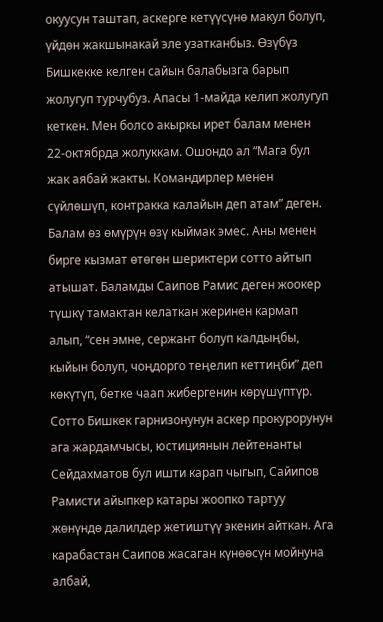окуусун таштап, аскерге кетүүсүнө макул болуп, үйдөн жакшынакай эле узатканбыз. Өзүбүз Бишкекке келген сайын балабызга барып жолугуп турчубуз. Апасы 1-майда келип жолугуп кеткен. Мен болсо акыркы ирет балам менен 22-октябрда жолуккам. Ошондо ал “Мага бул жак аябай жакты. Командирлер менен сүйлөшүп, контракка калайын деп атам” деген. Балам өз өмүрүн өзү кыймак эмес. Аны менен бирге кызмат өтөгөн шериктери сотто айтып атышат. Баламды Саипов Рамис деген жоокер түшкү тамактан келаткан жеринен кармап алып, “сен эмне, сержант болуп калдыңбы, кыйын болуп, чоңдорго теңелип кеттиңби” деп көкүтүп, бетке чаап жибергенин көрүшүптүр. Сотто Бишкек гарнизонунун аскер прокурорунун ага жардамчысы, юстициянын лейтенанты Сейдахматов бул ишти карап чыгып, Сайипов Рамисти айыпкер катары жоопко тартуу жөнүндө далилдер жетиштүү экенин айткан. Ага карабастан Саипов жасаган күнөөсүн мойнуна албай,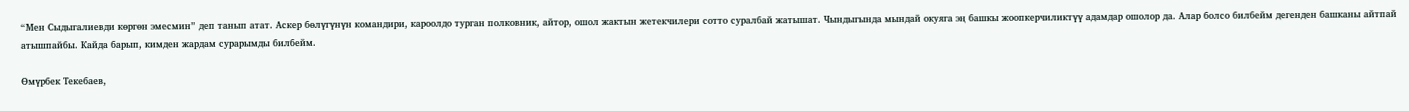“Мен Сыдыгалиевди көргөн эмесмин” деп танып атат. Аскер бөлүгүнүн командири, кароолдо турган полковник, айтор, ошол жактын жетекчилери сотто суралбай жатышат. Чындыгында мындай окуяга эң башкы жоопкерчиликтүү адамдар ошолор да. Алар болсо билбейм дегенден башканы айтпай атышпайбы. Кайда барып, кимден жардам сурарымды билбейм.

Өмүрбек Текебаев,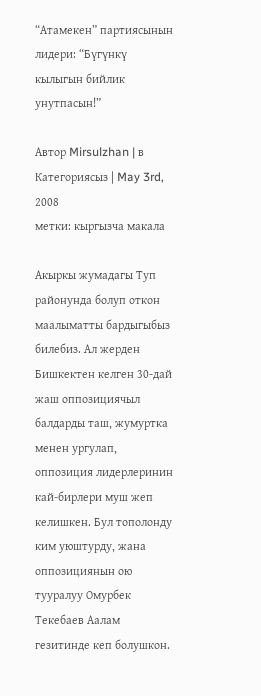“Атамекен” партиясынын лидери: “Бүгүнкү кылыгын бийлик унутпасын!”

Автор Mirsulzhan | в Категориясыз | May 3rd, 2008
метки: кыргызча макала

Акыркы жумадагы Туп районунда болуп откон маалыматты бардыгыбыз билебиз. Ал жерден Бишкектен келген 30-дай жаш оппозициячыл балдарды таш, жумуртка менен ургулап, оппозиция лидерлеринин кай-бирлери муш жеп келишкен. Бул тополонду ким уюштурду, жана оппозициянын ою тууралуу Омурбек Текебаев Аалам гезитинде кеп болушкон.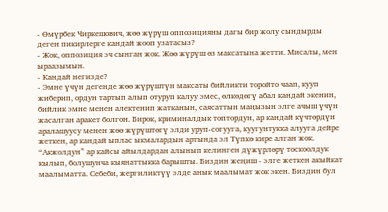- Өмүрбек Чиркешович, жөө жүрүш оппозицияны дагы бир жолу сындырды деген пикирлерге кандай жооп узатасыз?
- Жок, оппозиция эч сынган жок. Жөө жүрүш өз максатына жетти. Мисалы, мен ыраазымын.
- Кандай негизде?
- Эмне үчүн дегенде жөө жүрүштүн максаты бийликти торойто чаап, кууп жиберип, ордун тартып алып отуруп калуу эмес, өлкөдөгү абал кандай экенин, бийлик эмне менен алектенип жатканын, саясаттын маңызын элге ачыш үчүн жасалган аракет болгон. Бирок, криминалдык топтордун, ар кандай күчтөрдүн аралашуусу менен жөө жүрүштөгү элди уруп-согууга, куугунтукка алууга дейре жеткен, ар кандай ыплас ыкмалардын артында эл Түпкө кире алган жок. “Акжолдун” ар кайсы айылдардан алынып келинген дүжүрлөрү тоскоолдук кылып, болушунча кыянаттыкка барышты. Биздин жеңиш - элге жеткен акыйкат маалыматта. Себеби, жергиликтүү элде анык маалымат жок экен. Биздин бул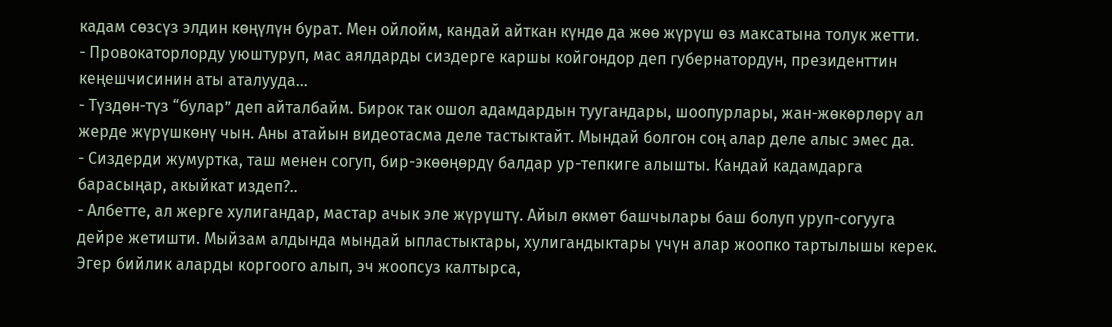кадам сөзсүз элдин көңүлүн бурат. Мен ойлойм, кандай айткан күндө да жөө жүрүш өз максатына толук жетти.
- Провокаторлорду уюштуруп, мас аялдарды сиздерге каршы койгондор деп губернатордун, президенттин кеңешчисинин аты аталууда…
- Түздөн-түз “булар” деп айталбайм. Бирок так ошол адамдардын туугандары, шоопурлары, жан-жөкөрлөрү ал жерде жүрүшкөнү чын. Аны атайын видеотасма деле тастыктайт. Мындай болгон соң алар деле алыс эмес да.
- Сиздерди жумуртка, таш менен согуп, бир-экөөңөрдү балдар ур-тепкиге алышты. Кандай кадамдарга барасыңар, акыйкат издеп?..
- Албетте, ал жерге хулигандар, мастар ачык эле жүрүштү. Айыл өкмөт башчылары баш болуп уруп-согууга дейре жетишти. Мыйзам алдында мындай ыпластыктары, хулигандыктары үчүн алар жоопко тартылышы керек. Эгер бийлик аларды коргоого алып, эч жоопсуз калтырса,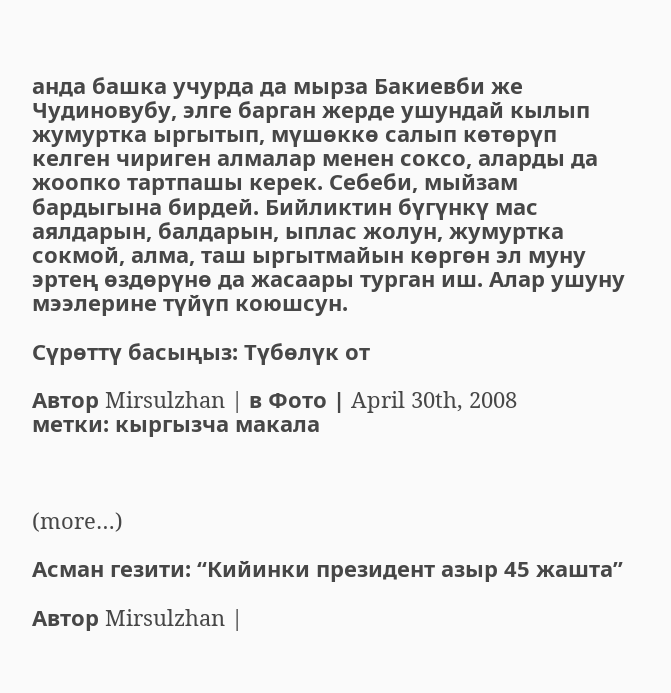анда башка учурда да мырза Бакиевби же Чудиновубу, элге барган жерде ушундай кылып жумуртка ыргытып, мүшөккө салып көтөрүп келген чириген алмалар менен соксо, аларды да жоопко тартпашы керек. Себеби, мыйзам бардыгына бирдей. Бийликтин бүгүнкү мас аялдарын, балдарын, ыплас жолун, жумуртка сокмой, алма, таш ыргытмайын көргөн эл муну эртең өздөрүнө да жасаары турган иш. Алар ушуну мээлерине түйүп коюшсун.

Сүрөттү басыңыз: Түбөлүк от

Автор Mirsulzhan | в Фото | April 30th, 2008
метки: кыргызча макала



(more…)

Асман гезити: “Кийинки президент азыр 45 жашта”

Автор Mirsulzhan |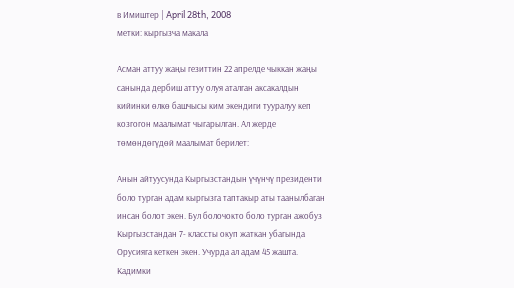в Имиштер | April 28th, 2008
метки: кыргызча макала

Асман аттуу жаңы гезиттин 22 апрелде чыккан жаңы санында дербиш аттуу олуя аталган аксакалдын кийинки өлкө башчысы ким экендиги тууралуу кеп козгогон маалымат чыгарылган. Ал жерде төмөндөгүдөй маалымат берилет:

Анын айтуусунда Кыргызстандын үчүнчү президенти боло турган адам кыргызга таптакыр аты таанылбаган инсан болот экен. Бул болочокто боло турган ажобуз Кыргызстандан 7- классты окуп жаткан убагында Орусияга кеткен экен. Учурда ал адам 45 жашта. Кадимки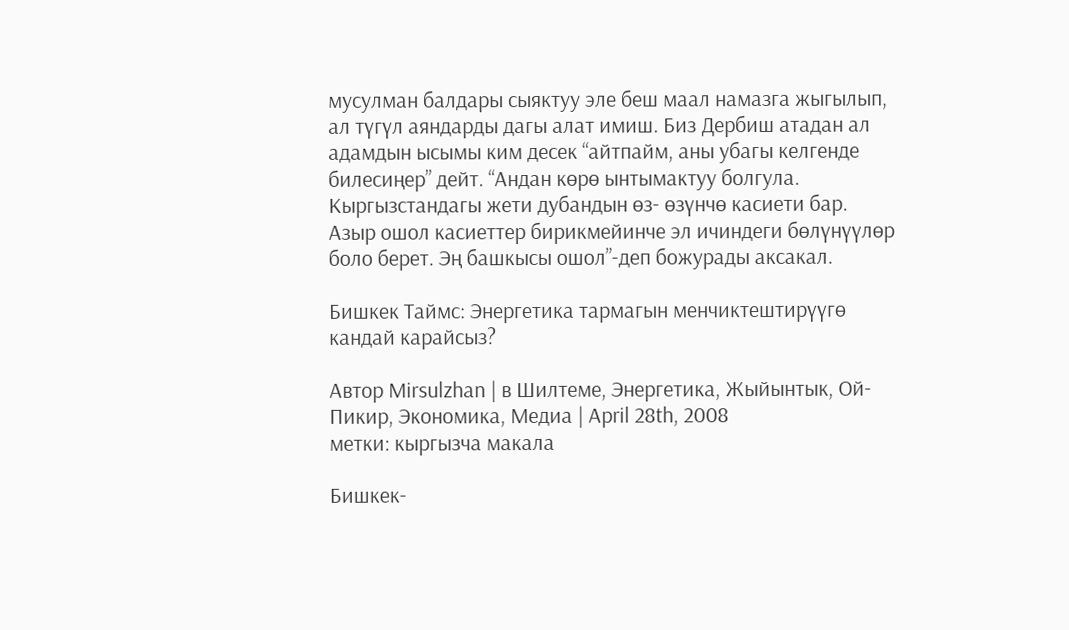мусулман балдары сыяктуу эле беш маал намазга жыгылып, ал түгүл аяндарды дагы алат имиш. Биз Дербиш атадан ал адамдын ысымы ким десек “айтпайм, аны убагы келгенде билесиңер” дейт. “Андан көрө ынтымактуу болгула. Кыргызстандагы жети дубандын өз- өзүнчө касиети бар. Азыр ошол касиеттер бирикмейинче эл ичиндеги бөлүнүүлөр боло берет. Эң башкысы ошол”-деп божурады аксакал.

Бишкек Таймс: Энергетика тармагын менчиктештирүүгө кандай карайсыз?

Автор Mirsulzhan | в Шилтеме, Энергетика, Жыйынтык, Ой-Пикир, Экономика, Медиа | April 28th, 2008
метки: кыргызча макала

Бишкек-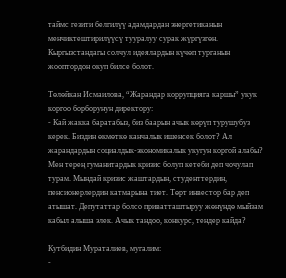таймс гезити белгилүү адамдардан энергетиканын менчиктештирилүүсү тууралуу сурак жүргүзгөн. Кыргызстандагы солчул идеялардын күчөп турганын жооптордон окуп билсе болот.

Төлөйкан Исмаилова, “Жарандар коррупцияга каршы” укук коргоо борборунун директору:
- Кай жакка баратабыз, биз баарын ачык көрүп турушубуз керек. Биздин өкмөткө канчалык ишенсек болот? Ал жарандардын социалдык-экономикалык укугун коргой алабы? Мен терең гуманитардык кризис болуп кетеби деп чочулап турам. Мындай кризис жаштардын, студенттердин, пенсионерлердин катмарына тиет. Төрт инвестор бар деп атышат. Депутаттар болсо приватташтыруу жөнүндө мыйзам кабыл алыша элек. Ачык тандоо, конкурс, тендер кайда?

Кутбидин Мураталиев, мугалим:
-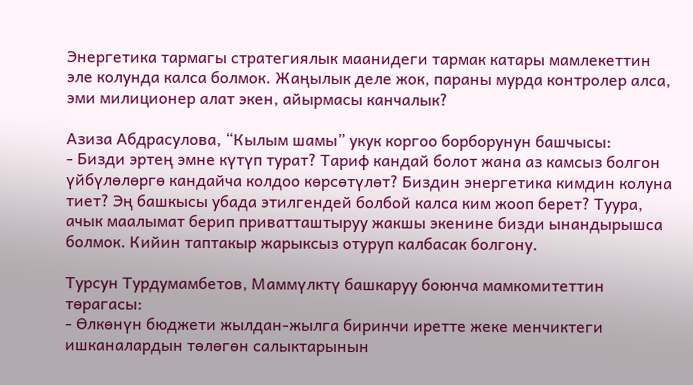Энергетика тармагы стратегиялык маанидеги тармак катары мамлекеттин эле колунда калса болмок. Жаңылык деле жок, параны мурда контролер алса, эми милиционер алат экен, айырмасы канчалык?

Азиза Абдрасулова, “Кылым шамы” укук коргоо борборунун башчысы:
- Бизди эртең эмне күтүп турат? Тариф кандай болот жана аз камсыз болгон үйбүлөлөргө кандайча колдоо көрсөтүлөт? Биздин энергетика кимдин колуна тиет? Эң башкысы убада этилгендей болбой калса ким жооп берет? Туура, ачык маалымат берип приватташтыруу жакшы экенине бизди ынандырышса болмок. Кийин таптакыр жарыксыз отуруп калбасак болгону.

Турсун Турдумамбетов, Маммүлктү башкаруу боюнча мамкомитеттин төрагасы:
- Өлкөнүн бюджети жылдан-жылга биринчи иретте жеке менчиктеги ишканалардын төлөгөн салыктарынын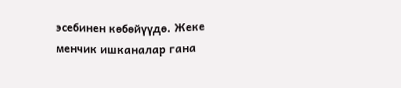эсебинен көбөйүүдө. Жеке менчик ишканалар гана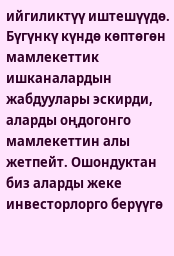ийгиликтүү иштешүүдө. Бүгүнкү күндө көптөгөн мамлекеттик ишканалардын жабдуулары эскирди, аларды оңдогонго мамлекеттин алы жетпейт. Ошондуктан биз аларды жеке инвесторлорго берүүгө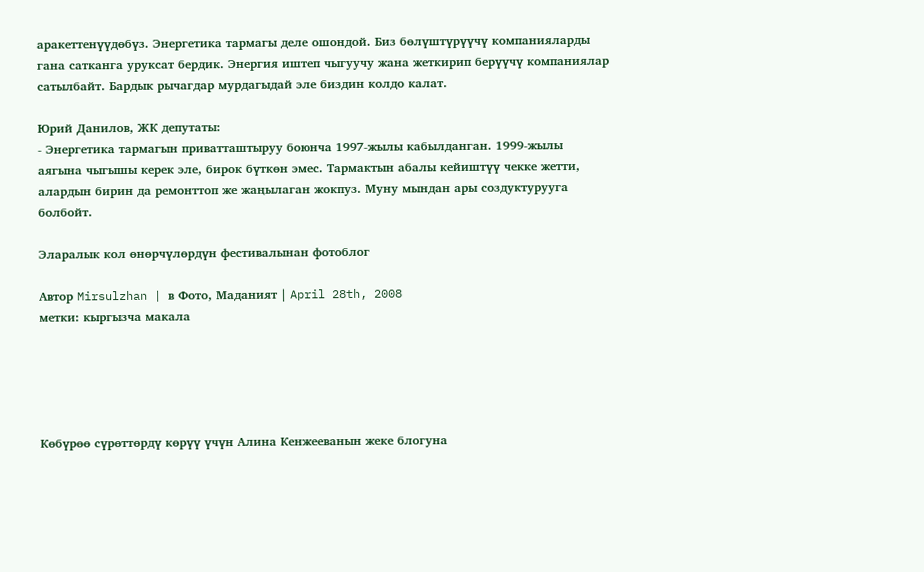аракеттенүүдөбүз. Энергетика тармагы деле ошондой. Биз бөлүштүрүүчү компанияларды гана сатканга уруксат бердик. Энергия иштеп чыгуучу жана жеткирип берүүчү компаниялар сатылбайт. Бардык рычагдар мурдагыдай эле биздин колдо калат.

Юрий Данилов, ЖК депутаты:
- Энергетика тармагын приватташтыруу боюнча 1997-жылы кабылданган. 1999-жылы аягына чыгышы керек эле, бирок бүткөн эмес. Тармактын абалы кейиштүү чекке жетти, алардын бирин да ремонттоп же жаңылаган жокпуз. Муну мындан ары создуктурууга болбойт.

Эларалык кол өнөрчүлөрдүн фестивалынан фотоблог

Автор Mirsulzhan | в Фото, Маданият | April 28th, 2008
метки: кыргызча макала





Көбүрөө сүрөттөрдү көрүү үчүн Алина Кенжееванын жеке блогуна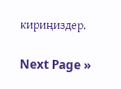кириңиздер.

Next Page »